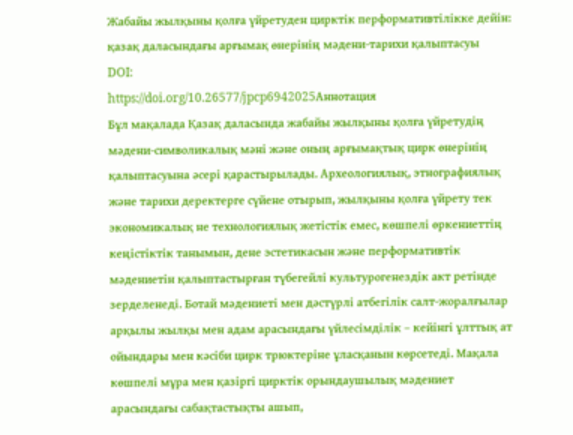Жабайы жылқыны қолға үйретуден цирктік перформативтілікке дейін: қазақ даласындағы арғымақ өнерінің мәдени-тарихи қалыптасуы
DOI:
https://doi.org/10.26577/jpcp6942025Аннотация
Бұл мақалада Қазақ даласында жабайы жылқыны қолға үйретудің мәдени-символикалық мәні және оның арғымақтық цирк өнерінің қалыптасуына әсері қарастырылады. Археологиялық, этнографиялық және тарихи деректерге сүйене отырып, жылқыны қолға үйрету тек экономикалық не технологиялық жетістік емес, көшпелі өркениеттің кеңістіктік танымын, дене эстетикасын және перформативтік мәдениетін қалыптастырған түбегейлі культурогенездік акт ретінде зерделенеді. Ботай мәдениеті мен дәстүрлі атбегілік салт-жоралғылар арқылы жылқы мен адам арасындағы үйлесімділік – кейінгі ұлттық ат ойындары мен кәсіби цирк трюктеріне ұласқанын көрсетеді. Мақала көшпелі мұра мен қазіргі цирктік орындаушылық мәдениет арасындағы сабақтастықты ашып,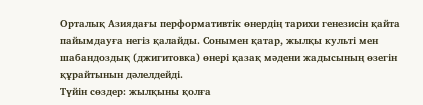Орталық Азиядағы перформативтік өнердің тарихи генезисін қайта пайымдауға негіз қалайды. Сонымен қатар, жылқы культі мен шабандоздық (джигитовка) өнері қазақ мәдени жадысының өзегін құрайтынын дәлелдейді.
Түйін сөздер: жылқыны қолға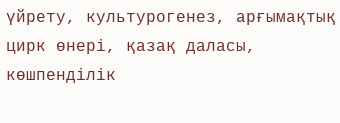үйрету, культурогенез, арғымақтық цирк өнері, қазақ даласы, көшпенділік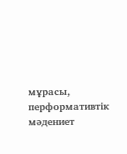мұрасы, перформативтік мәдениет